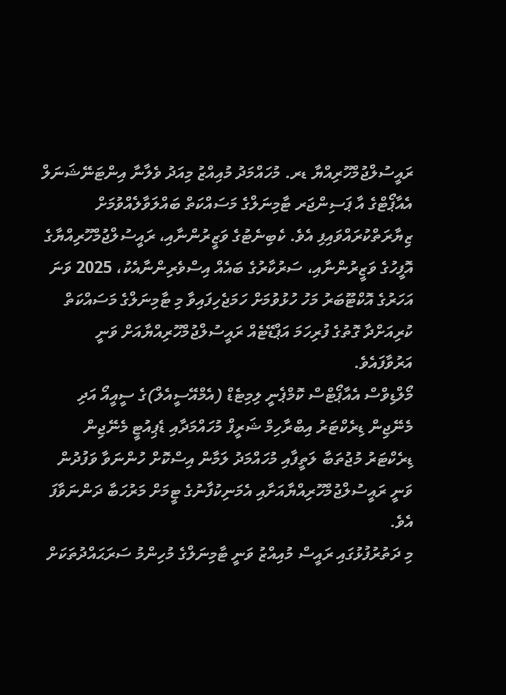ރައީސުލްޖުމްހޫރިއްޔާ ޑރ. މުހައްމަދު މުއިއްޒު މިއަދު ވެލާނާ އިންޓަނޭޝަނަލް އެއާޕޯޓްގެ އާ ޕަސިންޖަރ ޓާމިނަލްގެ މަސައްކަތް ބައްލަވާލެއްވުމަށް ޒިޔާރަތްކުރައްވައިފި އެވެ. ކެބިނެޓުގެ ވަޒީރުންނާއި، ރައީސުލްޖުމްހޫރިއްޔާގެ އޮފީހުގެ ވަޒީރުންނާއި، ސަރުކާރުގެ ބައެއް އިސްވެރިންނާއެކު، 2025 ވަނަ އަހަރުގެ އޮކްޓޫބަރު މަހު ހުޅުވުމަށް ހަމަޖެހިފައިވާ މި ޓާމިނަލްގެ މަސައްކަތް ކުރިއަށްދާ ގޮތުގެ ފުރިހަމަ އަޕްޑޭޓެއް ރައީސުލްޖުމްހޫރިއްޔާއަށް ވަނީ އަރުވާފައެވެ.
މޯލްޑިވްސް އެއާޕޯޓްސް ކޮމްޕެނީ ލިމިޓެޑް (އެމްއޭސީއެލް)ގެ ސީއީއޯ އަދި މެނޭޖިން ޑިރެކްޓަރު އިބްރާހިމް ޝަރީފް މުހައްމަދާއި ޑެޕިއުޓީ މެނޭޖިން ޑިރެކްޓަރު މުޖުތަބާ ލަތީފާއި މުހައްމަދު ލަމާން އިސްކޮށް ހުންނަވާ ވަފުދުން ވަނީ ރައީސުލްޖުމްހޫރިއްޔާއަށާއި އެމަނިކުފާނުގެ ޓީމަށް މަރުހަބާ ދަންނަވާފަ އެވެ.
މި ދަތުރުފުޅުގައި ރައީސް މުއިއްޒު ވަނީ ޓާމިނަލްގެ މުހިންމު ސަރަޙައްދުތަކަށް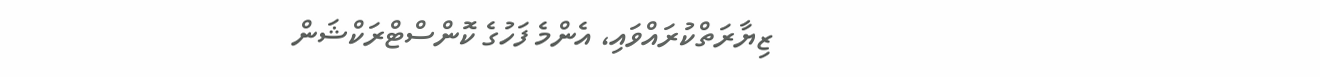ޒިޔާރަތްކުރައްވައި، އެންމެ ފަހުގެ ކޮންސްޓްރަކްޝަން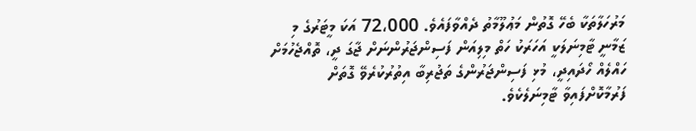މަރުހަލާތަކާ ބެހޭ ގޮތުން މަޢުލޫމާތު ދެއްވާފައެވެ. 72،000 އަކަ މީޓަރުގެ މި ޒަމާނީ ޓާމިނަލަކީ އަހަރަކު ހަތް މިލިއަން ފަސިންޖަރުންނަށް ޖާގަ ދީ، ތޮއްޖެހުމަށް ހައްލެއް ހޯދައިދީ، މުޅި ފަސިންޖަރުންގެ ތަޖުރިބާ އިތުރުކުރެވޭ ގޮތަށް ފަރުމާކޮށްފައިވާ ޓާމިނަލެކެވެ.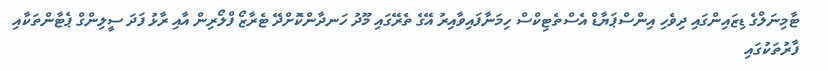ޓާމިނަލްގެ ޑިޒައިންގައި ދިވެހި އިންސްޕަޔާޑް އެސްތެޓިކްސް ހިމަނާފައިވާއިރު އޭގެ ތެރޭގައި މޫދު ހަނދާންކޮށްދޭ ޓެރާޒޯ ފްލޯރިން އާއި ރާޅު ފަދަ ސީލިންގް ޕެޓާންތަކާއި ފާރުތަކުގައި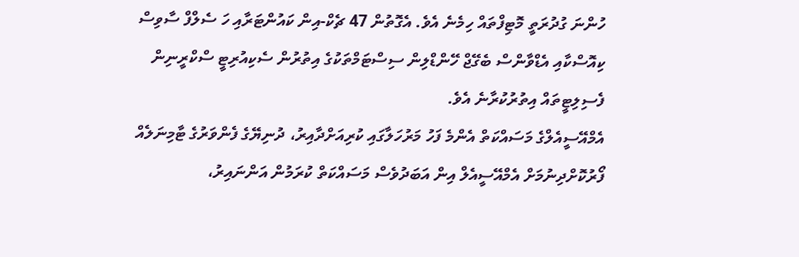ހުންނަ ގުދުރަތީ މޮޓިފްތައް ހިމެނެ އެވެ. އެގޮތުން 47 ޗެކް-އިން ކައުންޓަރާއި ހަ ސެލްފް ސާވިސް ކިއޮސްކާއި އެޑްވާންސް ބެގޭޖް ހޭންޑްލިން ސިސްޓަމްތަކުގެ އިތުރުން ސެކިއުރިޓީ ސްކްރީނިން ފެސިލިޓީތައް އިތުރުކުރާނެ އެވެ.
އެމްއޭސީއެލްގެ މަސައްކަތް އެންމެ ފަހު މަރުހަލާގައި ކުރިއަށްދާއިރު، ދުނިޔޭގެ ފެންވަރުގެ ޓާމިނަލެއް ފޯރުކޮށްދިނުމަށް އެމްއޭސީއެލް އިން އަބަދުވެސް މަސައްކަތް ކުރަމުން އަންނައިރު،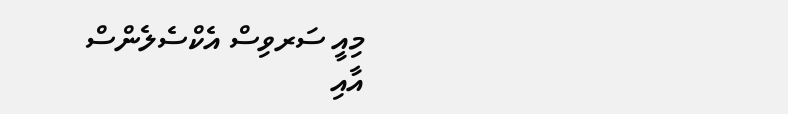މިއީ ސަރވިސް އެކްސެލެންސް އާއި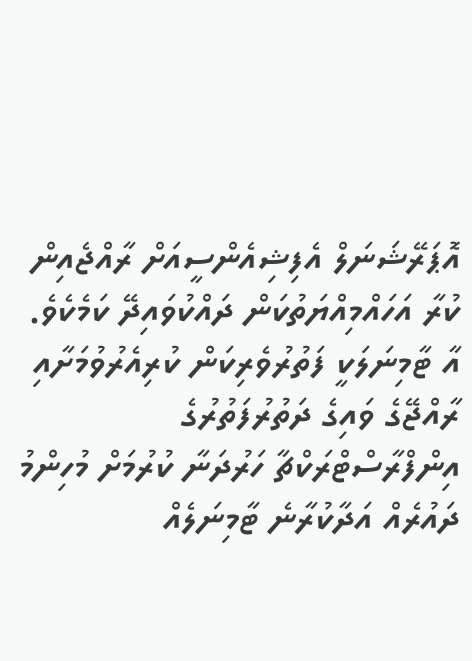އޮޕަރޭޝަނަލް އެފިޝިއެންސީއަށް ރާއްޖެއިން ކުރާ އަހައްމިއްޔަތުކަން ދައްކުވައިދޭ ކަމެކެވެ. އާ ޓާމިނަލަކީ ފަތުރުވެރިކަން ކުރިއެރުވުމަށާއި ރާއްޖޭގެ ވައިގެ ދަތުރުފަތުރުގެ އިންފްރާސްޓްރަކްޗާ ހަރުދަނާ ކުރުމަށް މުހިންމު ދައުރެއް އަދާކުރާނެ ޓާމިނަލެއް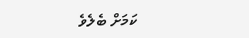ކަމަށް ބެލެވެ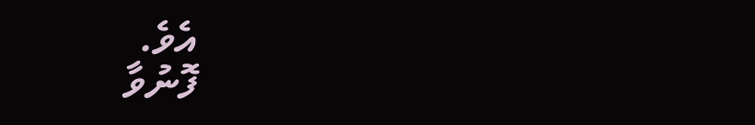އެވެ.
ފޮނުވާ